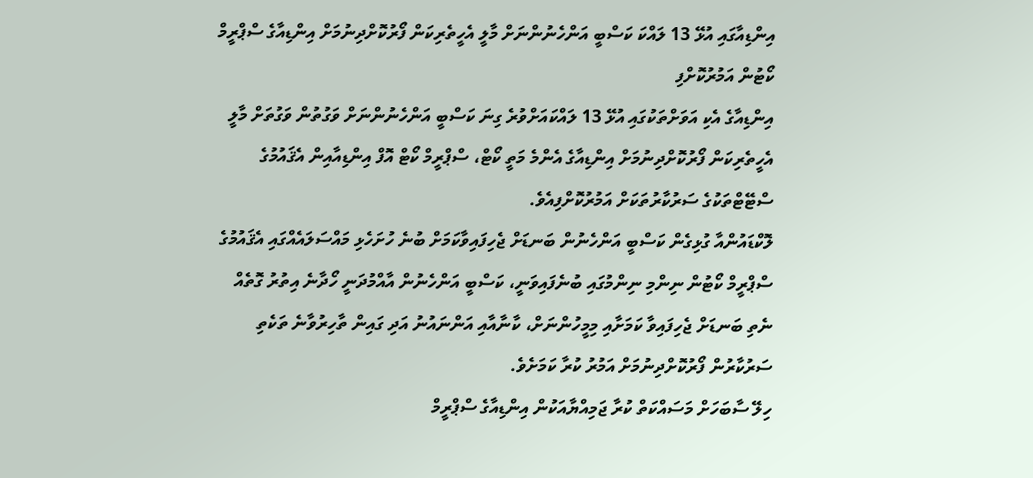އިންޑިއާގައި އުޅޭ 13 ލައްކަ ކަސްބީ އަންހެނުންނަށް މާލީ އެހީތެރިކަން ފޯރުކޮށްދިނުމަށް އިންޑިއާގެ ސްޕްރީމް ކޯޓުން އަމުރުކޮށްފި
އިންޑިއާގެ އެކި އަވަށްތަކުގައި އުޅޭ 13 ލައްކައަށްވުރެ ގިނަ ކަސްބީ އަންހެނުންނަށް ވަގުތުން ވަގުތަށް މާލީ އެހީތެރިކަން ފޯރުކޮށްދިނުމަށް އިންޑިއާގެ އެންމެ މަތީ ކޯޓް، ސްޕްރީމް ކޯޓް އޮފް އިންޑިއާއިން އެޤައުމުގެ ސްޓޭޓްތަކުގެ ސަރުކާރުތަކަށް އަމުރުކޮށްފިއެވެ.
ލޮކްޑައުންއާ ގުޅިގެން ކަސްބީ އަންހެނުން ބަނޑަށް ޖެހިފައިވާކަމަށް ބުނެ ހުށަހެޅި މައްސަލައެއްގައި އެޤައުމުގެ ސްޕްރީމް ކޯޓުން ނިންމި ނިންމުގައި ބުނެފައިވަނީ، ކަސްބީ އަންހެނުން އާއްމުދަނީ ހޯދާނެ އިތުރު ގޮތެއް ނެތި ބަނޑަށް ޖެހިފައިވާ ކަމަށާއި މިމީހުންނަށް، ކާނާއާއި އަންނައުނު އަދި ގައިން ތާހިރުވާނެ ތަކެތި ސަރުކާރުން ފޯރުކޮށްދިނުމަށް އަމުރު ކުރާ ކަމަށެވެ.
ހިލޭ ސާބަހަށް މަސައްކަތް ކުރާ ޖަމިއްޔާއަކުން އިންޑިއާގެ ސްޕްރީމް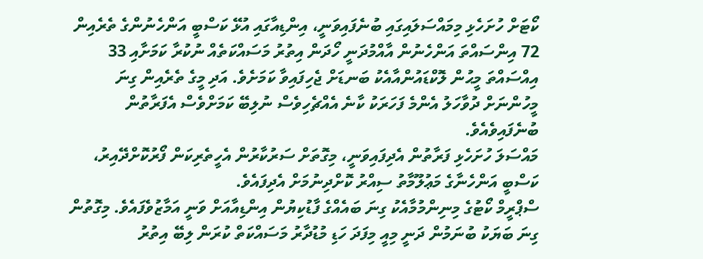ކޯޓަށް ހުށަހެޅި މިމައްސަލައިގައި ބުނެފައިވަނީ، އިންޑިއާގައި އުޅޭ ކަސްބީ އަންހެނުންގެ ތެރެއިން 72 އިންސައްތަ އަންހެނުން އާއްމުދަނީ ހޯދަން އިތުރު މަސައްކަތެއް ނުކުރާ ކަމަށާއި 33 އިއްސައްތަ މީޙުން ލޮކްޑައުންއާއެކު ބަނޑަށް ޖެހިފައިވާ ކަމަށެވެ. އަދި މީގެ ތެރެއިން ގިނަ މީހުންނަށް ދުވާހަލު އެންމެ ފަހަރަކު ކާނެ އެއްޗެހިވެސް ނުލިބޭ ކަމަށްވެސް އެފަރާތުން ބުނެފައިވެއެވެ.
މައްސަލަ ހުށަހެޅި ފަރާތުން އެދިފައިވަނީ، މިގޮތަށް ސަރުކާރުން އެހީތެރިކަން ފޯރުކޮށްދޭއިރު، ކަސްބީ އަންހެނާގެ މަޢުލޫމާތު ސިއްރު ކޮށްދިނުމަށް އެދިފައެވެ.
ސްޕްރީމް ކޯޓުގެ މިނިންމުމާއެކު ގިނަ ބައެއްގެ ފާޑުކިޔުން އިންޑިއާއަށް ވަނީ އަމާޒުވެފައެވެ. މިގޮތުން ގިނަ ބަޔަކު ބުނަމުން ދަނީ މިއީ މިފަދަ ހަޑި މުޑުދާރު މަސައްކަތް ކުރަން ލިބޭ އިތުރު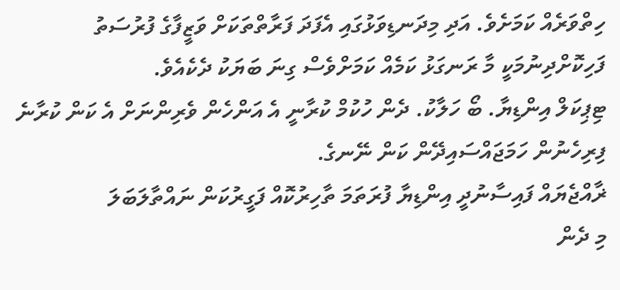ހިތްވަރެއް ކަމަށެވެ. އަދި މިދަނޑިވަޅުގައި އެފަދަ ފަރާތްތަކަށް ވަޒީފާގެ ފުރުސަތު ފަހިކޮށްދިނުމަކީ މާ ރަނގަޅު ކަމެއް ކަމަށްވެސް ގިނަ ބަޔަކު ދެކެއެވެ.
ޓިޕިކަލް އިންޑިޔާ. ބޯ ހަލާކު. ދެން ހުކުމް ކުރާނީ އެ އަންހެން ވެރިންނަށް އެ ކަން ކުރާނެ ފިރިހެނުން ހަމަޖައްސައިދޭން ކަން ނޭނގެ.
ޜާއްޖެޔައް ފައިސާނުދީ އިންޑިޔާ ފުރަތަމަ ތާހިރުކޮއް ފަގީރުކަން ނައްތާލަބަލަ
މި ދެން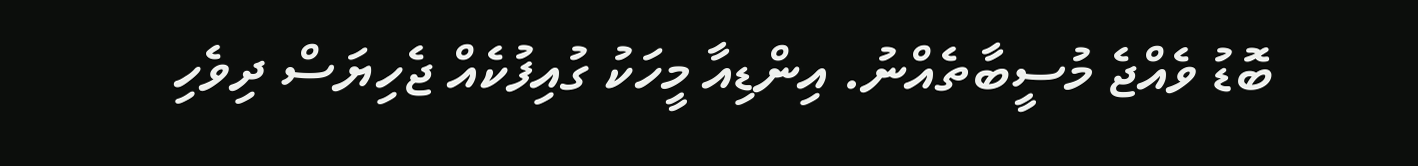ބޮޑު ވެއްޖެ މުސީބާތެއްނު. އިންޑިއާ މީހަކު ގުއިފުކެއް ޖެހިޔަސް ދިވެހި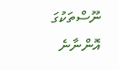ނޫސްތަކުގަ އޮންނާނެ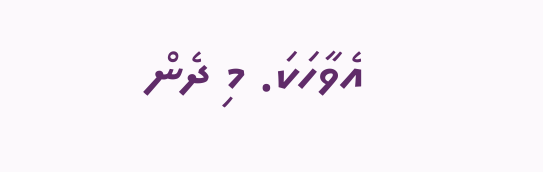އެވާހަކަ. މި ދެން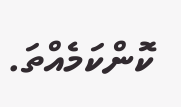ކޮންކަމެއްތަ.